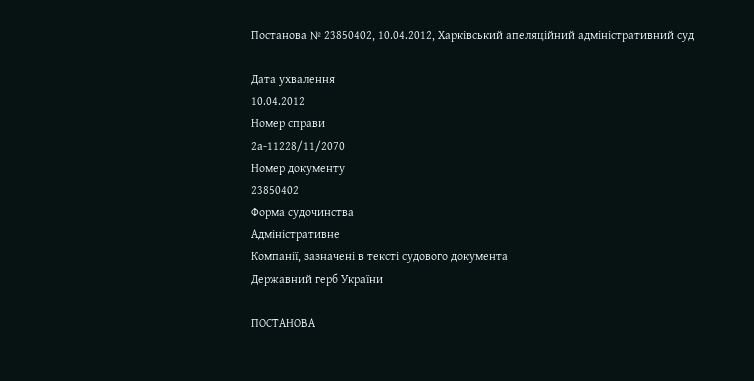Постанова № 23850402, 10.04.2012, Харківський апеляційний адміністративний суд

Дата ухвалення
10.04.2012
Номер справи
2а-11228/11/2070
Номер документу
23850402
Форма судочинства
Адміністративне
Компанії, зазначені в тексті судового документа
Державний герб України

ПОСТАНОВА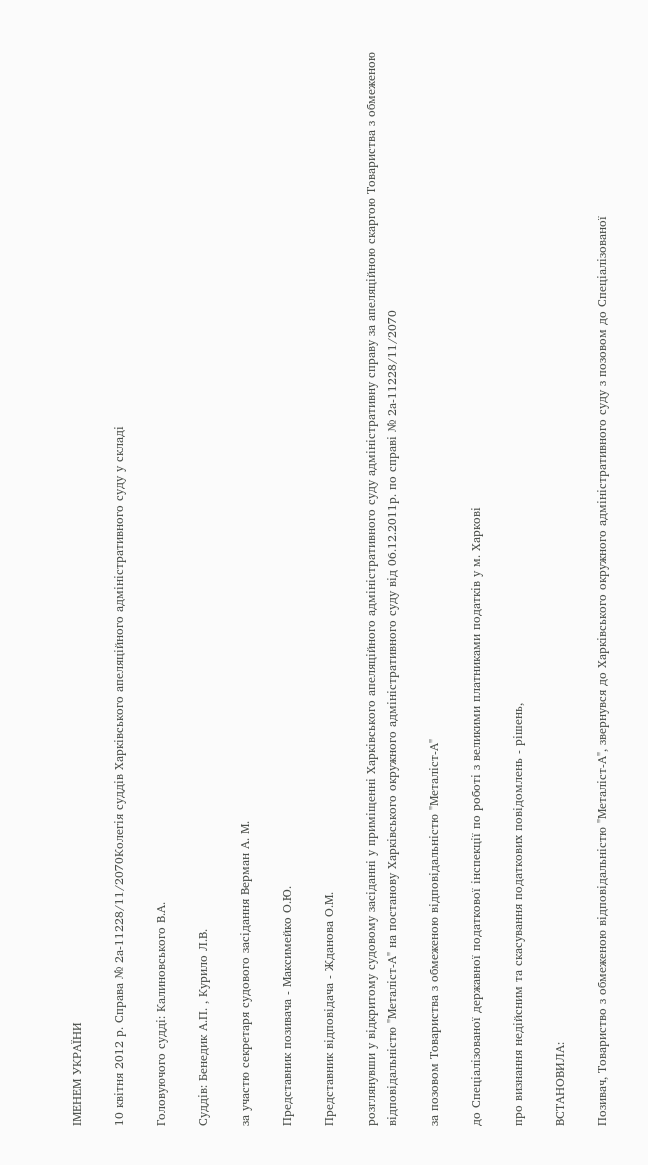ІМЕНЕМ УКРАЇНИ

10 квітня 2012 р. Справа № 2а-11228/11/2070Колегія суддів Харківського апеляційного адміністративного суду у складі

Головуючого судді: Калиновського В.А.

Суддів: Бенедик А.П. , Курило Л.В.

за участю секретаря судового засідання Верман А. М.

Представник позивача - Максимейко О.Ю.

Представник відповідача - Жданова О.М.

розглянувши у відкритому судовому засіданні у приміщенні Харківського апеляційного адміністративного суду адміністративну справу за апеляційною скаргою Товариства з обмеженою відповідальністю "Металіст-А" на постанову Харківського окружного адміністративного суду від 06.12.2011р. по справі № 2а-11228/11/2070

за позовом Товариства з обмеженою відповідальністю "Металіст-А"

до Спеціалізованої державної податкової інспекції по роботі з великими платниками податків у м. Харкові

про визнання недійсним та скасування податкових повідомлень - рішень,

ВСТАНОВИЛА:

Позивач, Товариство з обмеженою відповідальністю "Металіст-А", звернувся до Харківського окружного адміністративного суду з позовом до Спеціалізованої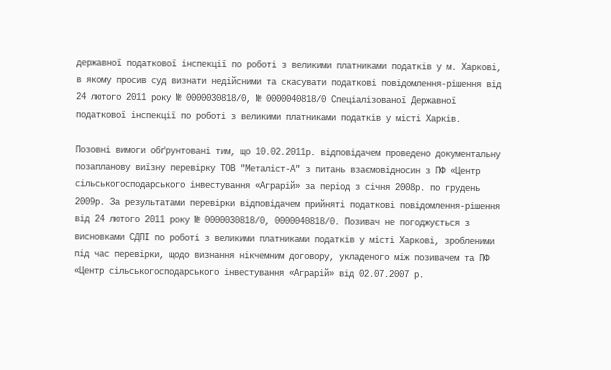державної податкової інспекції по роботі з великими платниками податків у м. Харкові, в якому просив суд визнати недійсними та скасувати податкові повідомлення-рішення від 24 лютого 2011 року № 0000030818/0, № 0000040818/0 Спеціалізованої Державної податкової інспекції по роботі з великими платниками податків у місті Харків.

Позовні вимоги обґрунтовані тим, що 10.02.2011р. відповідачем проведено документальну позапланову виїзну перевірку ТОВ "Металіст-А" з питань взаємовідносин з ПФ «Центр сільськогосподарського інвестування «Аграрій» за період з січня 2008р. по грудень 2009р. За результатами перевірки відповідачем прийняті податкові повідомлення-рішення від 24 лютого 2011 року № 0000030818/0, 0000040818/0. Позивач не погоджується з висновками СДПІ по роботі з великими платниками податків у місті Харкові, зробленими під час перевірки, щодо визнання нікчемним договору, укладеного між позивачем та ПФ «Центр сільськогосподарського інвестування «Аграрій» від 02.07.2007 р.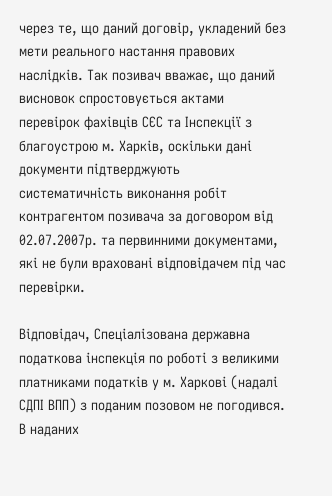через те, що даний договір, укладений без мети реального настання правових наслідків. Так позивач вважає, що даний висновок спростовується актами перевірок фахівців СЄС та Інспекції з благоустрою м. Харків, оскільки дані документи підтверджують систематичність виконання робіт контрагентом позивача за договором від 02.07.2007р. та первинними документами, які не були враховані відповідачем під час перевірки.

Відповідач, Спеціалізована державна податкова інспекція по роботі з великими платниками податків у м. Харкові (надалі СДПІ ВПП) з поданим позовом не погодився. В наданих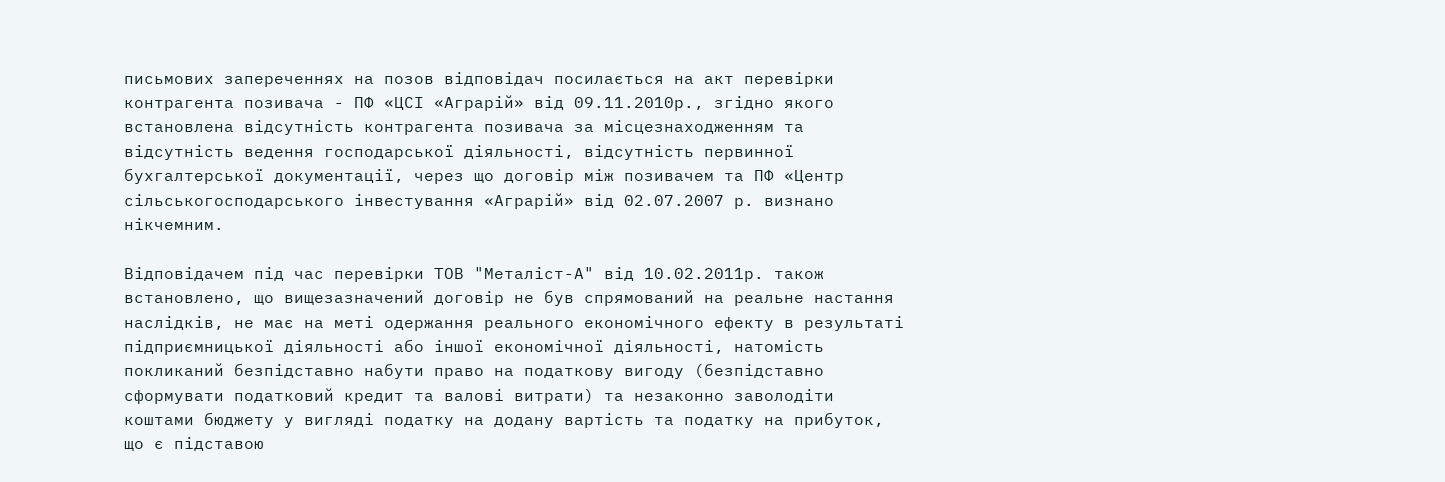письмових запереченнях на позов відповідач посилається на акт перевірки контрагента позивача - ПФ «ЦСІ «Аграрій» від 09.11.2010р., згідно якого встановлена відсутність контрагента позивача за місцезнаходженням та відсутність ведення господарської діяльності, відсутність первинної бухгалтерської документації, через що договір між позивачем та ПФ «Центр сільськогосподарського інвестування «Аграрій» від 02.07.2007 р. визнано нікчемним.

Відповідачем під час перевірки ТОВ "Металіст-А" від 10.02.2011р. також встановлено, що вищезазначений договір не був спрямований на реальне настання наслідків, не має на меті одержання реального економічного ефекту в результаті підприємницької діяльності або іншої економічної діяльності, натомість покликаний безпідставно набути право на податкову вигоду (безпідставно сформувати податковий кредит та валові витрати) та незаконно заволодіти коштами бюджету у вигляді податку на додану вартість та податку на прибуток, що є підставою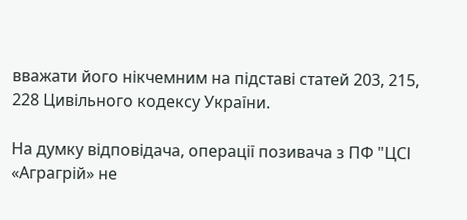вважати його нікчемним на підставі статей 203, 215, 228 Цивільного кодексу України.

На думку відповідача, операції позивача з ПФ "ЦСІ «Аграгрій» не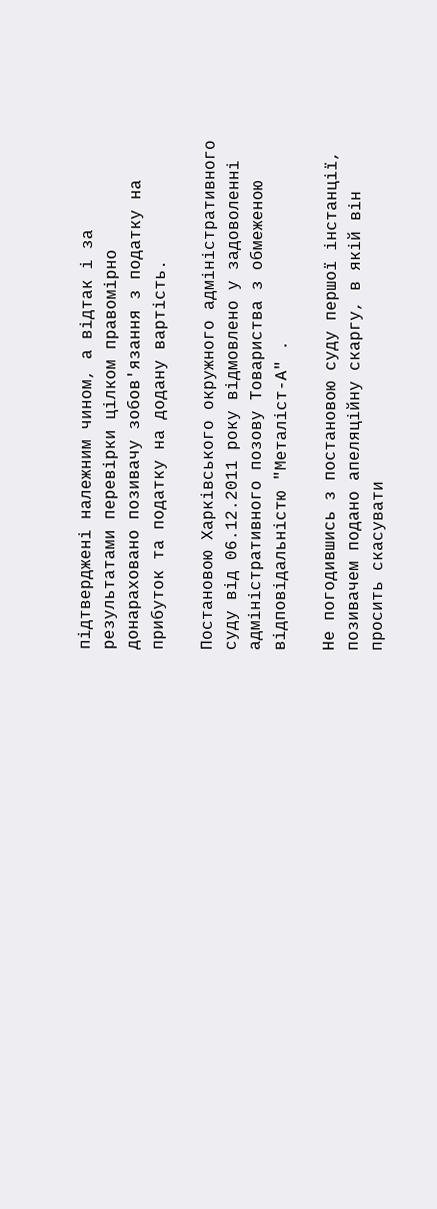підтверджені належним чином, а відтак і за результатами перевірки цілком правомірно донараховано позивачу зобов'язання з податку на прибуток та податку на додану вартість.

Постановою Харківського окружного адміністративного суду від 06.12.2011 року відмовлено у задоволенні адміністративного позову Товариства з обмеженою відповідальністю "Металіст-А" .

Не погодившись з постановою суду першої інстанції, позивачем подано апеляційну скаргу, в якій він просить скасувати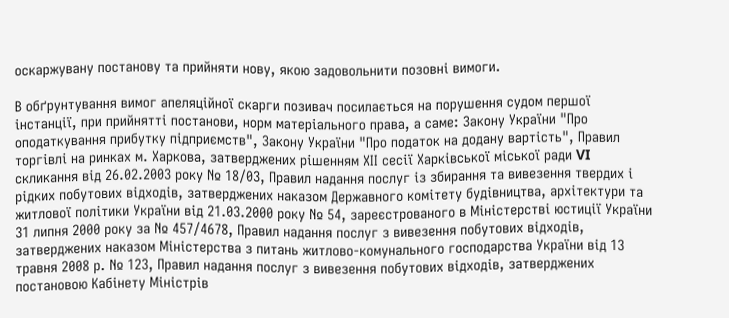оскаржувану постанову та прийняти нову, якою задовольнити позовні вимоги.

В обґрунтування вимог апеляційної скарги позивач посилається на порушення судом першої інстанції, при прийнятті постанови, норм матеріального права, а саме: Закону України "Про оподаткування прибутку підприємств", Закону України "Про податок на додану вартість", Правил торгівлі на ринках м. Харкова, затверджених рішенням ХІІ сесії Харківської міської ради VI скликання від 26.02.2003 року № 18/03, Правил надання послуг із збирання та вивезення твердих і рідких побутових відходів, затверджених наказом Державного комітету будівництва, архітектури та житлової політики України від 21.03.2000 року № 54, зареєстрованого в Міністерстві юстиції України 31 липня 2000 року за № 457/4678, Правил надання послуг з вивезення побутових відходів, затверджених наказом Міністерства з питань житлово-комунального господарства України від 13 травня 2008 р. № 123, Правил надання послуг з вивезення побутових відходів, затверджених постановою Кабінету Міністрів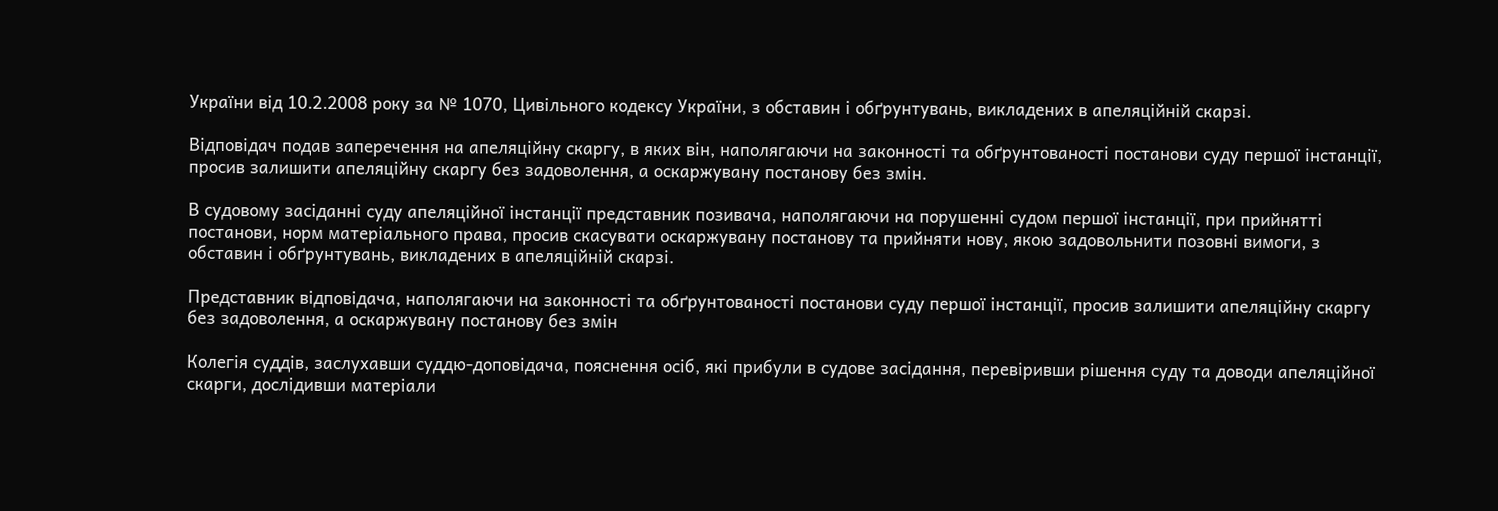України від 10.2.2008 року за № 1070, Цивільного кодексу України, з обставин і обґрунтувань, викладених в апеляційній скарзі.

Відповідач подав заперечення на апеляційну скаргу, в яких він, наполягаючи на законності та обґрунтованості постанови суду першої інстанції, просив залишити апеляційну скаргу без задоволення, а оскаржувану постанову без змін.

В судовому засіданні суду апеляційної інстанції представник позивача, наполягаючи на порушенні судом першої інстанції, при прийнятті постанови, норм матеріального права, просив скасувати оскаржувану постанову та прийняти нову, якою задовольнити позовні вимоги, з обставин і обґрунтувань, викладених в апеляційній скарзі.

Представник відповідача, наполягаючи на законності та обґрунтованості постанови суду першої інстанції, просив залишити апеляційну скаргу без задоволення, а оскаржувану постанову без змін

Колегія суддів, заслухавши суддю-доповідача, пояснення осіб, які прибули в судове засідання, перевіривши рішення суду та доводи апеляційної скарги, дослідивши матеріали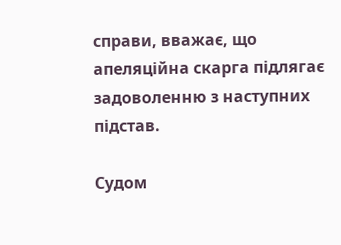справи, вважає, що апеляційна скарга підлягає задоволенню з наступних підстав.

Судом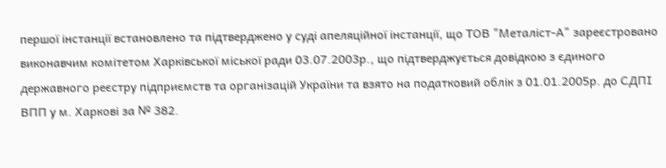першої інстанції встановлено та підтверджено у суді апеляційної інстанції, що ТОВ "Металіст-А" зареєстровано виконавчим комітетом Харківської міської ради 03.07.2003р., що підтверджується довідкою з єдиного державного реєстру підприємств та організацій України та взято на податковий облік з 01.01.2005р. до СДПІ ВПП у м. Харкові за № 382.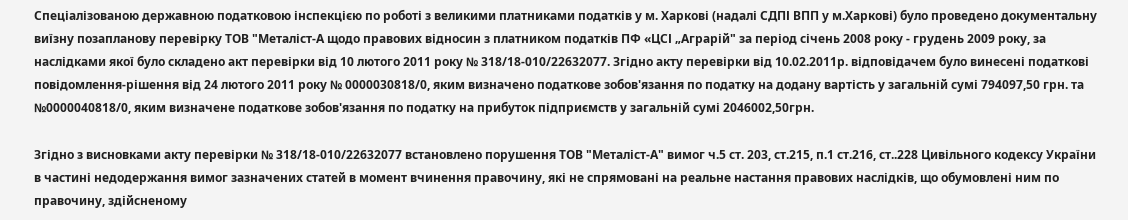Спеціалізованою державною податковою інспекцією по роботі з великими платниками податків у м. Харкові (надалі СДПІ ВПП у м.Харкові) було проведено документальну виїзну позапланову перевірку ТОВ "Металіст-А щодо правових відносин з платником податків ПФ «ЦСІ „Аграрій" за період січень 2008 року - грудень 2009 року, за наслідками якої було складено акт перевірки від 10 лютого 2011 року № 318/18-010/22632077. Згідно акту перевірки від 10.02.2011р. відповідачем було винесені податкові повідомлення-рішення від 24 лютого 2011 року № 0000030818/0, яким визначено податкове зобов'язання по податку на додану вартість у загальній сумі 794097,50 грн. та №0000040818/0, яким визначене податкове зобов'язання по податку на прибуток підприємств у загальній сумі 2046002,50грн.

Згідно з висновками акту перевірки № 318/18-010/22632077 встановлено порушення ТОВ "Металіст-А" вимог ч.5 ст. 203, ст.215, п.1 ст.216, ст..228 Цивільного кодексу України в частині недодержання вимог зазначених статей в момент вчинення правочину, які не спрямовані на реальне настання правових наслідків, що обумовлені ним по правочину, здійсненому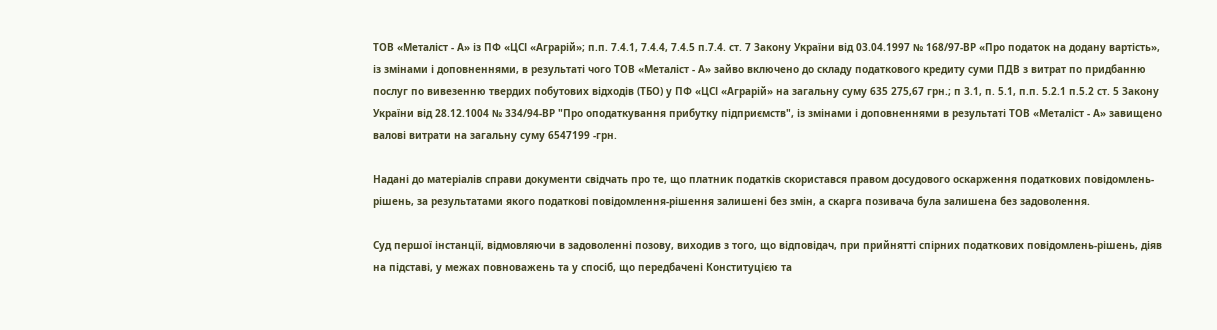ТОВ «Металіст - А» із ПФ «ЦСІ «Аграрій»; п.п. 7.4.1, 7.4.4, 7.4.5 п.7.4. ст. 7 Закону України від 03.04.1997 № 168/97-ВР «Про податок на додану вартість», із змінами і доповненнями, в результаті чого ТОВ «Металіст - А» зайво включено до складу податкового кредиту суми ПДВ з витрат по придбанню послуг по вивезенню твердих побутових відходів (ТБО) у ПФ «ЦСІ «Аграрій» на загальну суму 635 275,67 грн.; п 3.1, п. 5.1, п.п. 5.2.1 п.5.2 ст. 5 Закону України від 28.12.1004 № 334/94-ВР "Про оподаткування прибутку підприємств", із змінами і доповненнями в результаті ТОВ «Металіст - А» завищено валові витрати на загальну суму 6547199 -грн.

Надані до матеріалів справи документи свідчать про те, що платник податків скористався правом досудового оскарження податкових повідомлень-рішень, за результатами якого податкові повідомлення-рішення залишені без змін, а скарга позивача була залишена без задоволення.

Суд першої інстанції, відмовляючи в задоволенні позову, виходив з того, що відповідач, при прийнятті спірних податкових повідомлень-рішень, діяв на підставі, у межах повноважень та у спосіб, що передбачені Конституцією та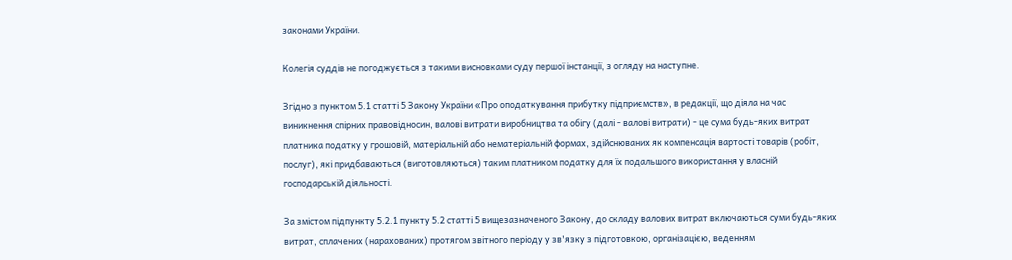законами України.

Колегія суддів не погоджується з такими висновками суду першої інстанції, з огляду на наступне.

Згідно з пунктом 5.1 статті 5 Закону України «Про оподаткування прибутку підприємств», в редакції, що діяла на час виникнення спірних правовідносин, валові витрати виробництва та обігу (далі - валові витрати) - це сума будь-яких витрат платника податку у грошовій, матеріальній або нематеріальній формах, здійснюваних як компенсація вартості товарів (робіт, послуг), які придбаваються (виготовляються) таким платником податку для їх подальшого використання у власній господарській діяльності.

За змістом підпункту 5.2.1 пункту 5.2 статті 5 вищезазначеного Закону, до складу валових витрат включаються суми будь-яких витрат, сплачених (нарахованих) протягом звітного періоду у зв'язку з підготовкою, організацією, веденням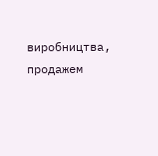виробництва, продажем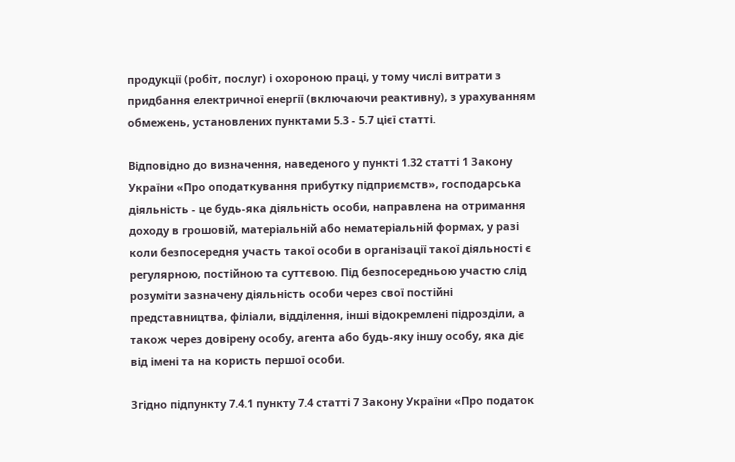продукції (робіт, послуг) і охороною праці, у тому числі витрати з придбання електричної енергії (включаючи реактивну), з урахуванням обмежень, установлених пунктами 5.3 - 5.7 цієї статті.

Відповідно до визначення, наведеного у пункті 1.32 статті 1 Закону України «Про оподаткування прибутку підприємств», господарська діяльність - це будь-яка діяльність особи, направлена на отримання доходу в грошовій, матеріальній або нематеріальній формах, у разі коли безпосередня участь такої особи в організації такої діяльності є регулярною, постійною та суттєвою. Під безпосередньою участю слід розуміти зазначену діяльність особи через свої постійні представництва, філіали, відділення, інші відокремлені підрозділи, а також через довірену особу, агента або будь-яку іншу особу, яка діє від імені та на користь першої особи.

Згідно підпункту 7.4.1 пункту 7.4 статті 7 Закону України «Про податок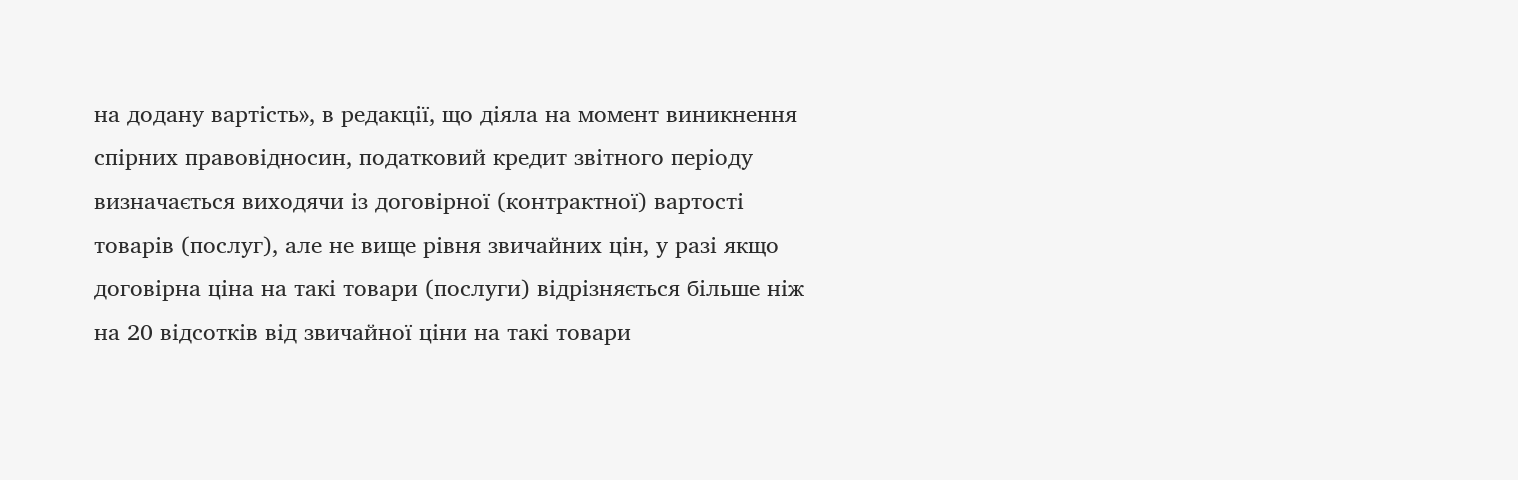на додану вартість», в редакції, що діяла на момент виникнення спірних правовідносин, податковий кредит звітного періоду визначається виходячи із договірної (контрактної) вартості товарів (послуг), але не вище рівня звичайних цін, у разі якщо договірна ціна на такі товари (послуги) відрізняється більше ніж на 20 відсотків від звичайної ціни на такі товари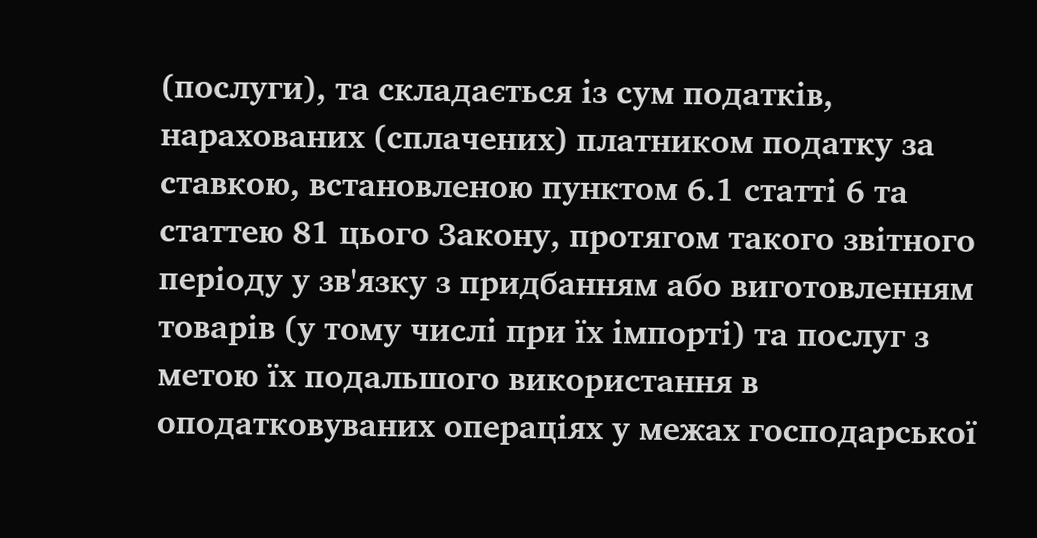(послуги), та складається із сум податків, нарахованих (сплачених) платником податку за ставкою, встановленою пунктом 6.1 статті 6 та статтею 81 цього Закону, протягом такого звітного періоду у зв'язку з придбанням або виготовленням товарів (у тому числі при їх імпорті) та послуг з метою їх подальшого використання в оподатковуваних операціях у межах господарської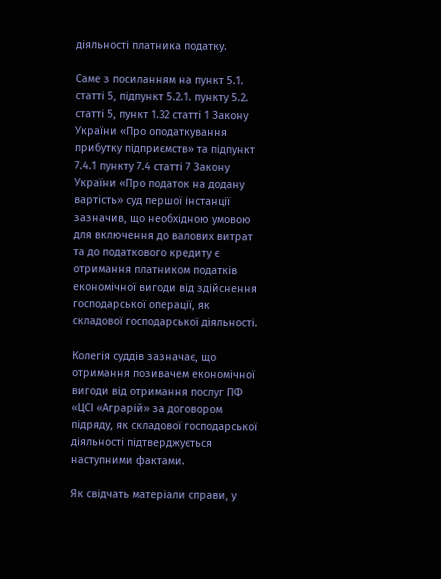діяльності платника податку.

Саме з посиланням на пункт 5.1. статті 5, підпункт 5.2.1. пункту 5.2. статті 5, пункт 1.32 статті 1 Закону України «Про оподаткування прибутку підприємств» та підпункт 7.4.1 пункту 7.4 статті 7 Закону України «Про податок на додану вартість» суд першої інстанції зазначив, що необхідною умовою для включення до валових витрат та до податкового кредиту є отримання платником податків економічної вигоди від здійснення господарської операції, як складової господарської діяльності.

Колегія суддів зазначає, що отримання позивачем економічної вигоди від отримання послуг ПФ «ЦСІ «Аграрій» за договором підряду, як складової господарської діяльності підтверджується наступними фактами.

Як свідчать матеріали справи, у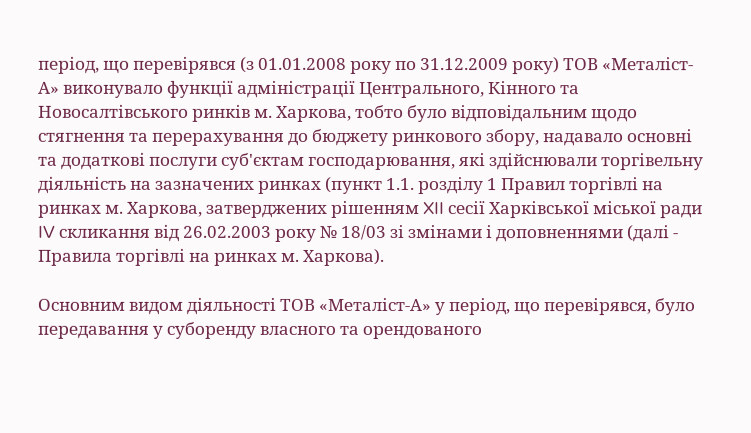період, що перевірявся (з 01.01.2008 року по 31.12.2009 року) ТОВ «Металіст-А» виконувало функції адміністрації Центрального, Кінного та Новосалтівського ринків м. Харкова, тобто було відповідальним щодо стягнення та перерахування до бюджету ринкового збору, надавало основні та додаткові послуги суб'єктам господарювання, які здійснювали торгівельну діяльність на зазначених ринках (пункт 1.1. розділу 1 Правил торгівлі на ринках м. Харкова, затверджених рішенням XII сесії Харківської міської ради IV скликання від 26.02.2003 року № 18/03 зі змінами і доповненнями (далі - Правила торгівлі на ринках м. Харкова).

Основним видом діяльності ТОВ «Металіст-А» у період, що перевірявся, було передавання у суборенду власного та орендованого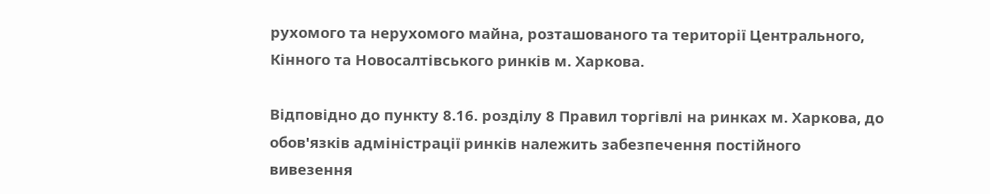рухомого та нерухомого майна, розташованого та території Центрального, Кінного та Новосалтівського ринків м. Харкова.

Відповідно до пункту 8.16. розділу 8 Правил торгівлі на ринках м. Харкова, до обов'язків адміністрації ринків належить забезпечення постійного вивезення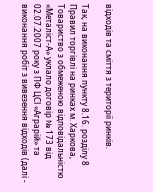відходів та сміття з території ринків.

Так, на виконання пункту 8.16. розділу 8 Правил торгівлі на ринках м. Харкова, Товариство з обмеженою відповідальністю «Металіст-А» уклало договір № 173 від 02.07.2007 року з ПФ ЦСІ «Аграрій» та виконання робіт з вивезення відходів (далі -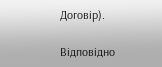Договір).

Відповідно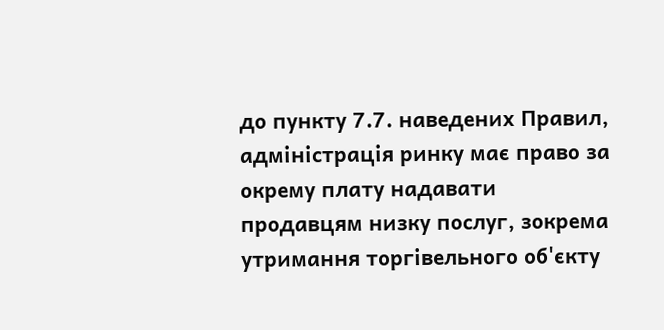до пункту 7.7. наведених Правил, адміністрація ринку має право за окрему плату надавати продавцям низку послуг, зокрема утримання торгівельного об'єкту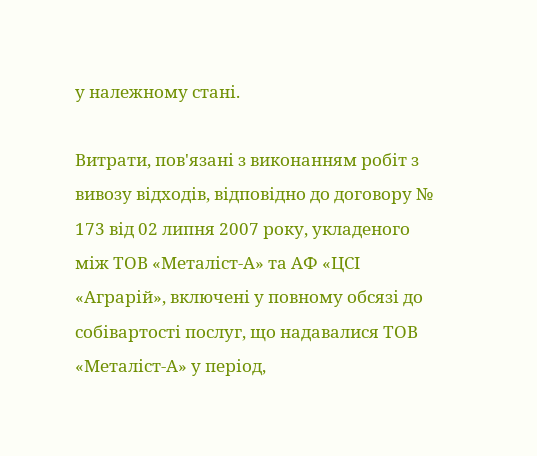у належному стані.

Витрати, пов'язані з виконанням робіт з вивозу відходів, відповідно до договору № 173 від 02 липня 2007 року, укладеного між ТОВ «Металіст-А» та АФ «ЦСІ «Аграрій», включені у повному обсязі до собівартості послуг, що надавалися ТОВ «Металіст-А» у період,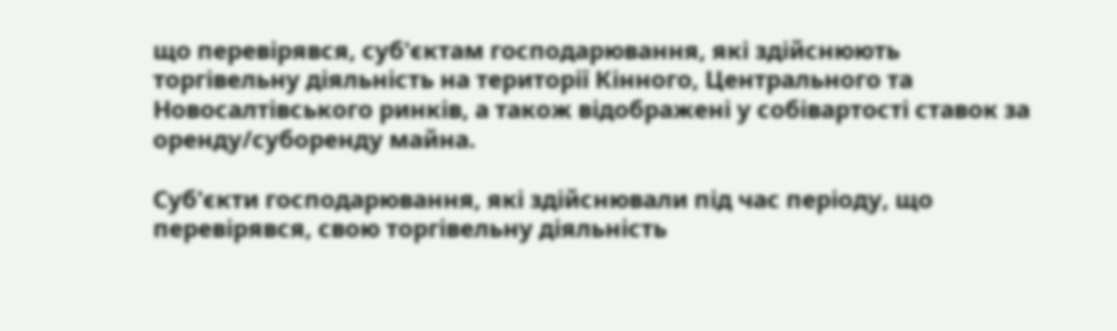що перевірявся, суб'єктам господарювання, які здійснюють торгівельну діяльність на території Кінного, Центрального та Новосалтівського ринків, а також відображені у собівартості ставок за оренду/суборенду майна.

Суб'єкти господарювання, які здійснювали під час періоду, що перевірявся, свою торгівельну діяльність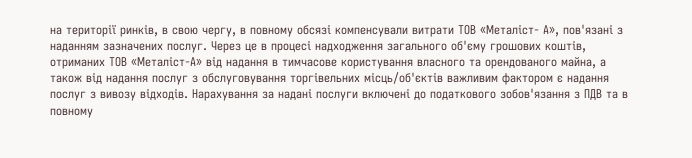на території ринків, в свою чергу, в повному обсязі компенсували витрати ТОВ «Металіст- А», пов'язані з наданням зазначених послуг. Через це в процесі надходження загального об'єму грошових коштів, отриманих ТОВ «Металіст-А» від надання в тимчасове користування власного та орендованого майна, а також від надання послуг з обслуговування торгівельних місць/об'єктів важливим фактором є надання послуг з вивозу відходів. Нарахування за надані послуги включені до податкового зобов'язання з ПДВ та в повному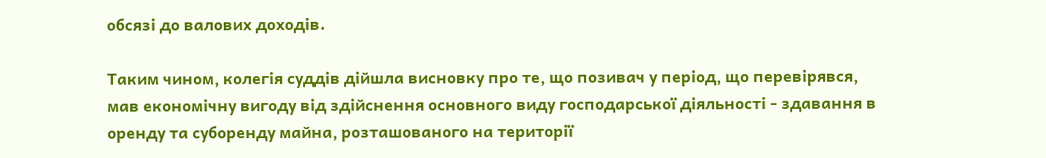обсязі до валових доходів.

Таким чином, колегія суддів дійшла висновку про те, що позивач у період, що перевірявся, мав економічну вигоду від здійснення основного виду господарської діяльності - здавання в оренду та суборенду майна, розташованого на території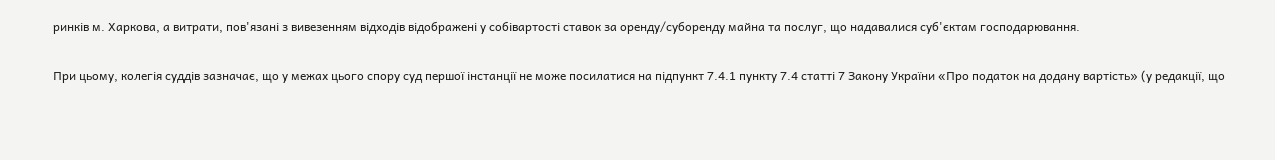ринків м. Харкова, а витрати, пов'язані з вивезенням відходів відображені у собівартості ставок за оренду/суборенду майна та послуг, що надавалися суб'єктам господарювання.

При цьому, колегія суддів зазначає, що у межах цього спору суд першої інстанції не може посилатися на підпункт 7.4.1 пункту 7.4 статті 7 Закону України «Про податок на додану вартість» (у редакції, що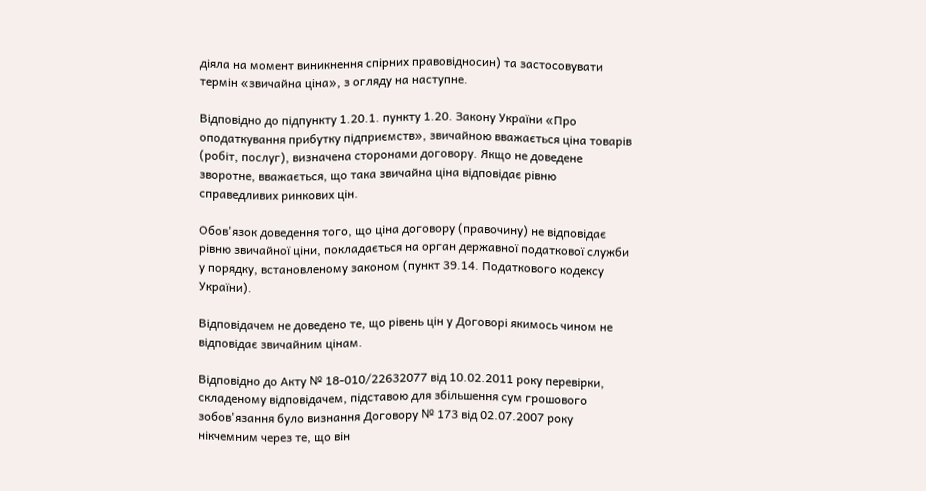діяла на момент виникнення спірних правовідносин) та застосовувати термін «звичайна ціна», з огляду на наступне.

Відповідно до підпункту 1.20.1. пункту 1.20. Закону України «Про оподаткування прибутку підприємств», звичайною вважається ціна товарів (робіт, послуг), визначена сторонами договору. Якщо не доведене зворотне, вважається, що така звичайна ціна відповідає рівню справедливих ринкових цін.

Обов'язок доведення того, що ціна договору (правочину) не відповідає рівню звичайної ціни, покладається на орган державної податкової служби у порядку, встановленому законом (пункт 39.14. Податкового кодексу України).

Відповідачем не доведено те, що рівень цін у Договорі якимось чином не відповідає звичайним цінам.

Відповідно до Акту № 18-010/22632077 від 10.02.2011 року перевірки, складеному відповідачем, підставою для збільшення сум грошового зобов'язання було визнання Договору № 173 від 02.07.2007 року нікчемним через те, що він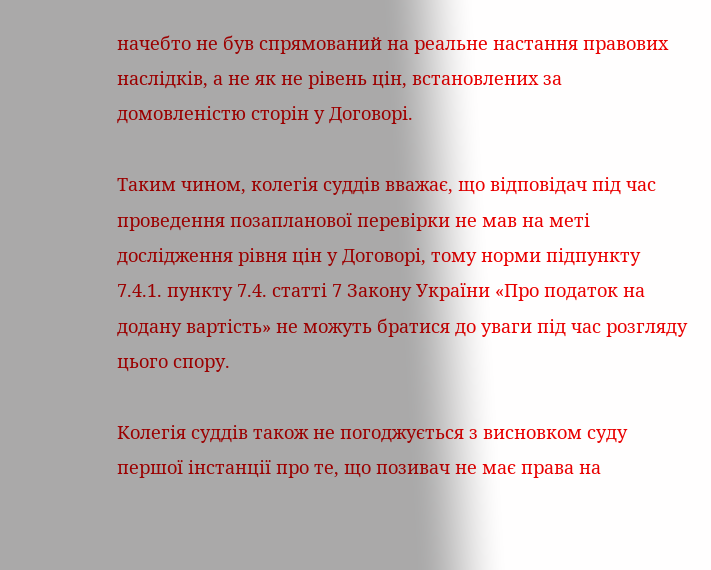начебто не був спрямований на реальне настання правових наслідків, а не як не рівень цін, встановлених за домовленістю сторін у Договорі.

Таким чином, колегія суддів вважає, що відповідач під час проведення позапланової перевірки не мав на меті дослідження рівня цін у Договорі, тому норми підпункту 7.4.1. пункту 7.4. статті 7 Закону України «Про податок на додану вартість» не можуть братися до уваги під час розгляду цього спору.

Колегія суддів також не погоджується з висновком суду першої інстанції про те, що позивач не має права на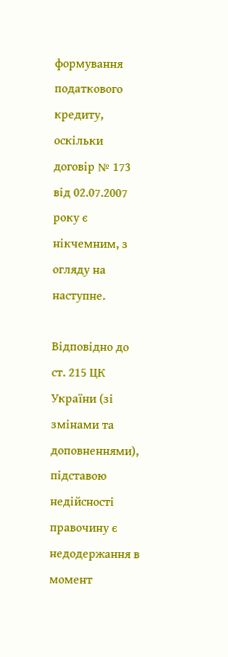формування податкового кредиту, оскільки договір № 173 від 02.07.2007 року є нікчемним, з огляду на наступне.

Відповідно до ст. 215 ЦК України (зі змінами та доповненнями), підставою недійсності правочину є недодержання в момент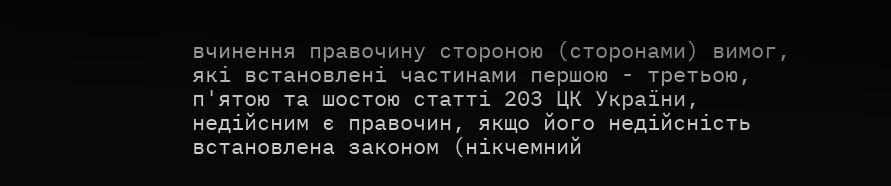вчинення правочину стороною (сторонами) вимог, які встановлені частинами першою - третьою, п'ятою та шостою статті 203 ЦК України, недійсним є правочин, якщо його недійсність встановлена законом (нікчемний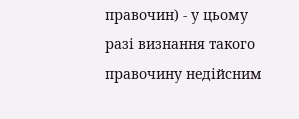правочин) - у цьому разі визнання такого правочину недійсним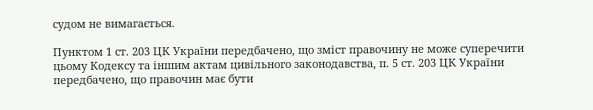судом не вимагається.

Пунктом 1 ст. 203 ЦК України передбачено, що зміст правочину не може суперечити цьому Кодексу та іншим актам цивільного законодавства, п. 5 ст. 203 ЦК України передбачено, що правочин має бути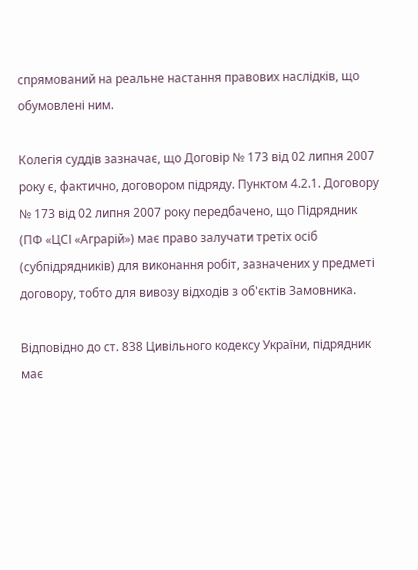спрямований на реальне настання правових наслідків, що обумовлені ним.

Колегія суддів зазначає, що Договір № 173 від 02 липня 2007 року є, фактично, договором підряду. Пунктом 4.2.1. Договору № 173 від 02 липня 2007 року передбачено, що Підрядник (ПФ «ЦСІ «Аграрій») має право залучати третіх осіб (субпідрядників) для виконання робіт, зазначених у предметі договору, тобто для вивозу відходів з об'єктів Замовника.

Відповідно до ст. 838 Цивільного кодексу України, підрядник має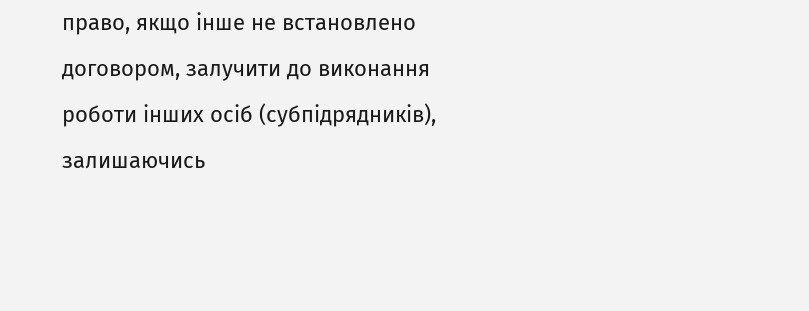право, якщо інше не встановлено договором, залучити до виконання роботи інших осіб (субпідрядників), залишаючись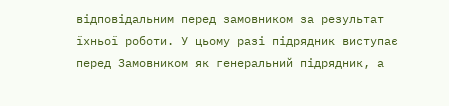відповідальним перед замовником за результат їхньої роботи. У цьому разі підрядник виступає перед Замовником як генеральний підрядник, а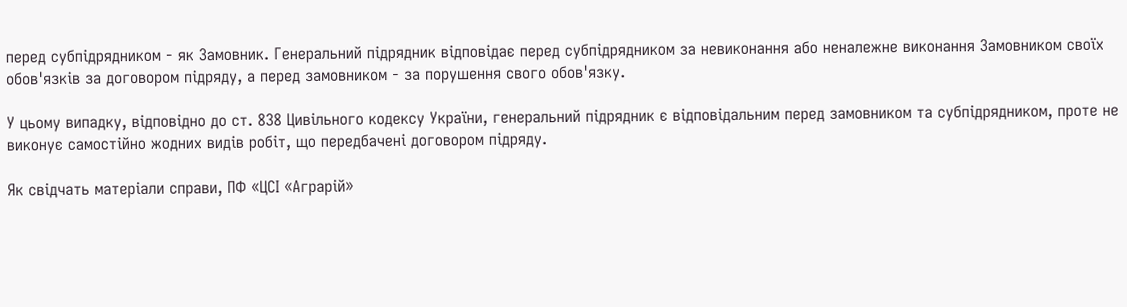перед субпідрядником - як Замовник. Генеральний підрядник відповідає перед субпідрядником за невиконання або неналежне виконання Замовником своїх обов'язків за договором підряду, а перед замовником - за порушення свого обов'язку.

У цьому випадку, відповідно до ст. 838 Цивільного кодексу України, генеральний підрядник є відповідальним перед замовником та субпідрядником, проте не виконує самостійно жодних видів робіт, що передбачені договором підряду.

Як свідчать матеріали справи, ПФ «ЦСІ «Аграрій»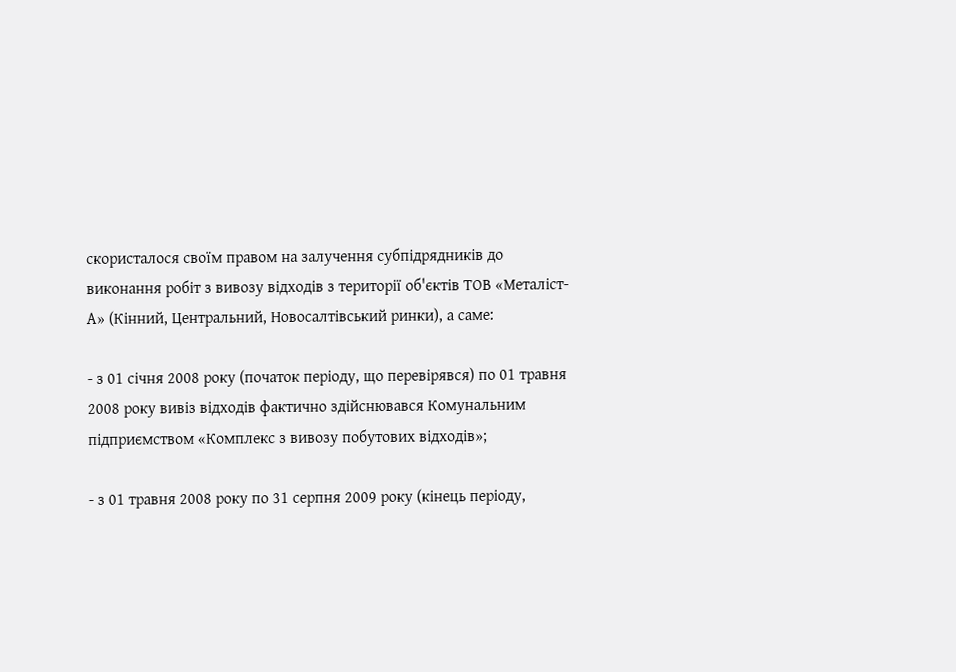скористалося своїм правом на залучення субпідрядників до виконання робіт з вивозу відходів з території об'єктів ТОВ «Металіст-А» (Кінний, Центральний, Новосалтівський ринки), а саме:

- з 01 січня 2008 року (початок періоду, що перевірявся) по 01 травня 2008 року вивіз відходів фактично здійснювався Комунальним підприємством «Комплекс з вивозу побутових відходів»;

- з 01 травня 2008 року по 31 серпня 2009 року (кінець періоду,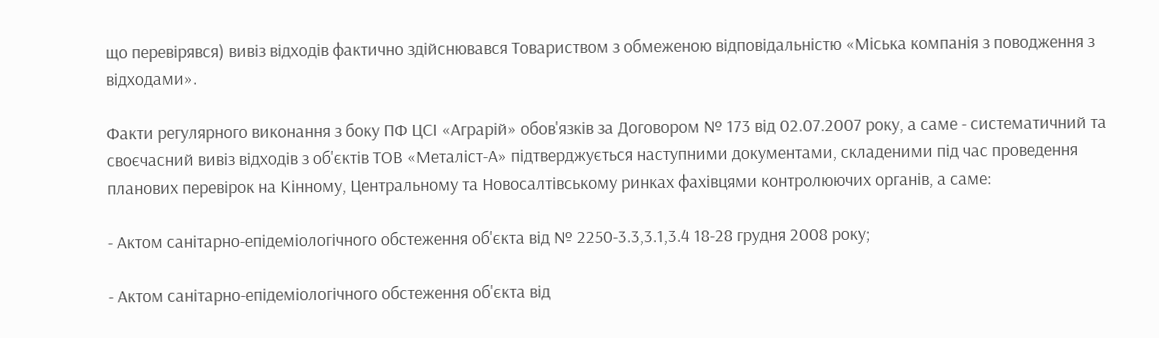що перевірявся) вивіз відходів фактично здійснювався Товариством з обмеженою відповідальністю «Міська компанія з поводження з відходами».

Факти регулярного виконання з боку ПФ ЦСІ «Аграрій» обов'язків за Договором № 173 від 02.07.2007 року, а саме - систематичний та своєчасний вивіз відходів з об'єктів ТОВ «Металіст-А» підтверджується наступними документами, складеними під час проведення планових перевірок на Кінному, Центральному та Новосалтівському ринках фахівцями контролюючих органів, а саме:

- Актом санітарно-епідеміологічного обстеження об'єкта від № 2250-3.3,3.1,3.4 18-28 грудня 2008 року;

- Актом санітарно-епідеміологічного обстеження об'єкта від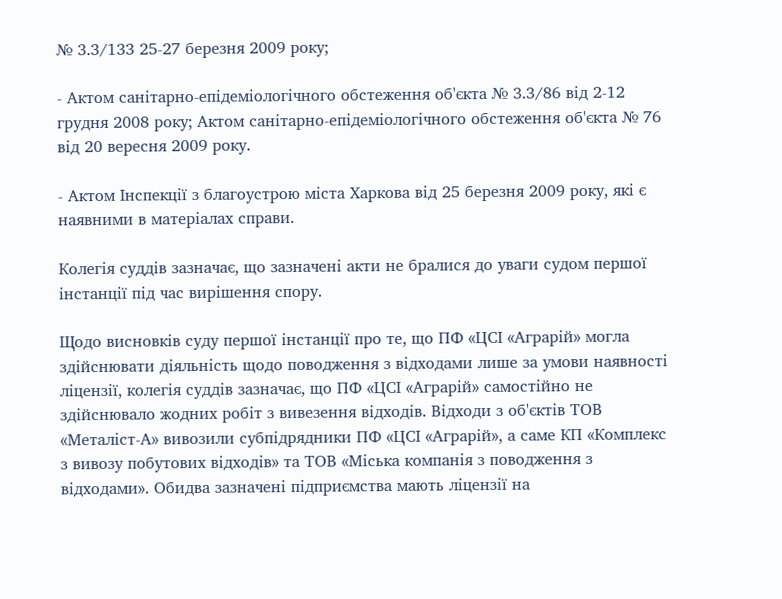№ 3.3/133 25-27 березня 2009 року;

- Актом санітарно-епідеміологічного обстеження об'єкта № 3.3/86 від 2-12 грудня 2008 року; Актом санітарно-епідеміологічного обстеження об'єкта № 76 від 20 вересня 2009 року.

- Актом Інспекції з благоустрою міста Харкова від 25 березня 2009 року, які є наявними в матеріалах справи.

Колегія суддів зазначає, що зазначені акти не бралися до уваги судом першої інстанції під час вирішення спору.

Щодо висновків суду першої інстанції про те, що ПФ «ЦСІ «Аграрій» могла здійснювати діяльність щодо поводження з відходами лише за умови наявності ліцензії, колегія суддів зазначає, що ПФ «ЦСІ «Аграрій» самостійно не здійснювало жодних робіт з вивезення відходів. Відходи з об'єктів ТОВ «Металіст-А» вивозили субпідрядники ПФ «ЦСІ «Аграрій», а саме КП «Комплекс з вивозу побутових відходів» та ТОВ «Міська компанія з поводження з відходами». Обидва зазначені підприємства мають ліцензії на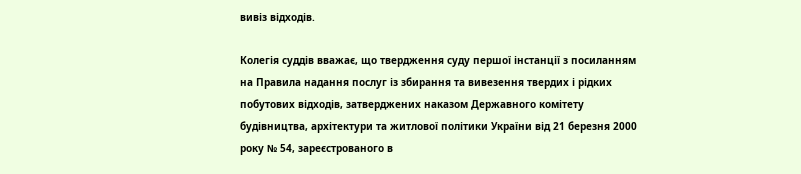вивіз відходів.

Колегія суддів вважає, що твердження суду першої інстанції з посиланням на Правила надання послуг із збирання та вивезення твердих і рідких побутових відходів, затверджених наказом Державного комітету будівництва, архітектури та житлової політики України від 21 березня 2000 року № 54, зареєстрованого в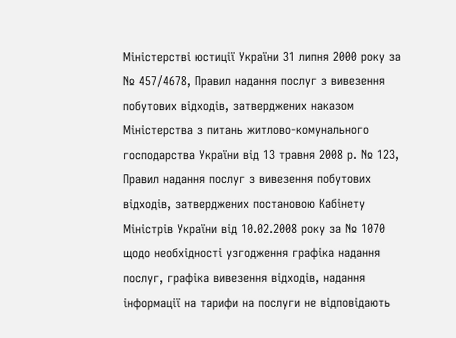Міністерстві юстиції України 31 липня 2000 року за № 457/4678, Правил надання послуг з вивезення побутових відходів, затверджених наказом Міністерства з питань житлово-комунального господарства України від 13 травня 2008 р. № 123, Правил надання послуг з вивезення побутових відходів, затверджених постановою Кабінету Міністрів України від 10.02.2008 року за № 1070 щодо необхідності узгодження графіка надання послуг, графіка вивезення відходів, надання інформації на тарифи на послуги не відповідають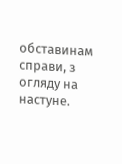обставинам справи, з огляду на настуне.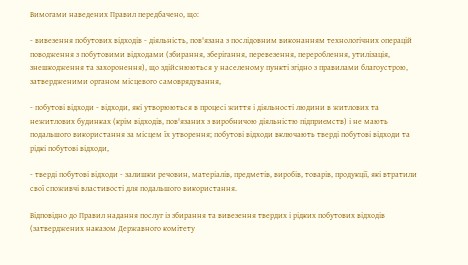Вимогами наведених Правил передбачено, що:

- вивезення побутових відходів - діяльність, пов'язана з послідовним виконанням технологічних операцій поводження з побутовими відходами (збирання, зберігання, перевезення, перероблення, утилізація, знешкодження та захоронення), що здійснюються у населеному пункті згідно з правилами благоустрою, затвердженими органом місцевого самоврядування,

- побутові відходи - відходи, які утворюються в процесі життя і діяльності людини в житлових та нежитлових будинках (крім відходів, пов'язаних з виробничою діяльністю підприємств) і не мають подальшого використання за місцем їх утворення; побутові відходи включають тверді побутові відходи та рідкі побутові відходи,

- тверді побутові відходи - залишки речовин, матеріалів, предметів, виробів, товарів, продукції, які втратили свої споживчі властивості для подальшого використання.

Відповідно до Правил надання послуг із збирання та вивезення твердих і рідких побутових відходів (затверджених наказом Державного комітету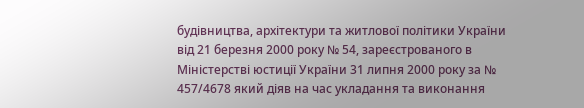будівництва, архітектури та житлової політики України від 21 березня 2000 року № 54, зареєстрованого в Міністерстві юстиції України 31 липня 2000 року за № 457/4678 який діяв на час укладання та виконання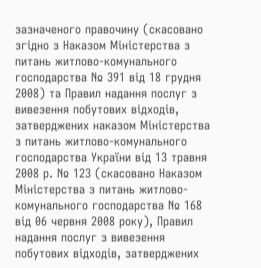зазначеного правочину (скасовано згідно з Наказом Міністерства з питань житлово-комунального господарства № 391 від 18 грудня 2008) та Правил надання послуг з вивезення побутових відходів, затверджених наказом Міністерства з питань житлово-комунального господарства України від 13 травня 2008 р. № 123 (скасовано Наказом Міністерства з питань житлово-комунального господарства № 168 від 06 червня 2008 року), Правил надання послуг з вивезення побутових відходів, затверджених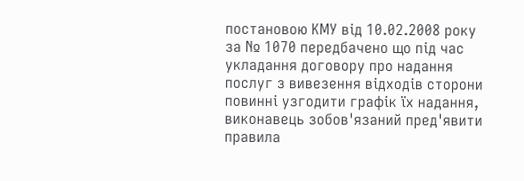постановою КМУ від 10.02.2008 року за № 1070 передбачено що під час укладання договору про надання послуг з вивезення відходів сторони повинні узгодити графік їх надання, виконавець зобов'язаний пред'явити правила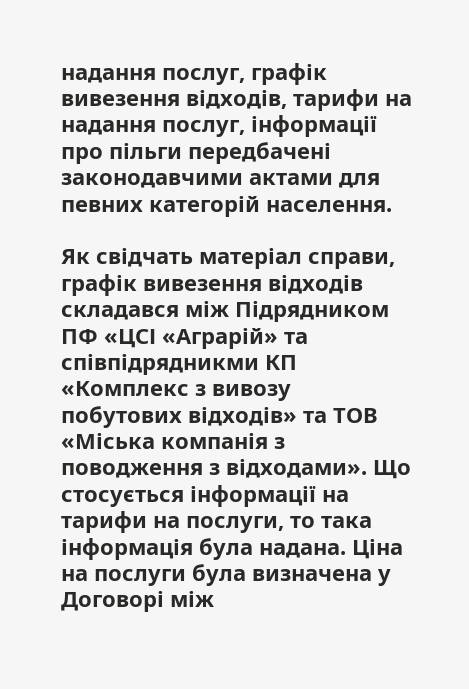надання послуг, графік вивезення відходів, тарифи на надання послуг, інформації про пільги передбачені законодавчими актами для певних категорій населення.

Як свідчать матеріал справи, графік вивезення відходів складався між Підрядником ПФ «ЦСІ «Аграрій» та співпідрядникми КП «Комплекс з вивозу побутових відходів» та ТОВ «Міська компанія з поводження з відходами». Що стосується інформації на тарифи на послуги, то така інформація була надана. Ціна на послуги була визначена у Договорі між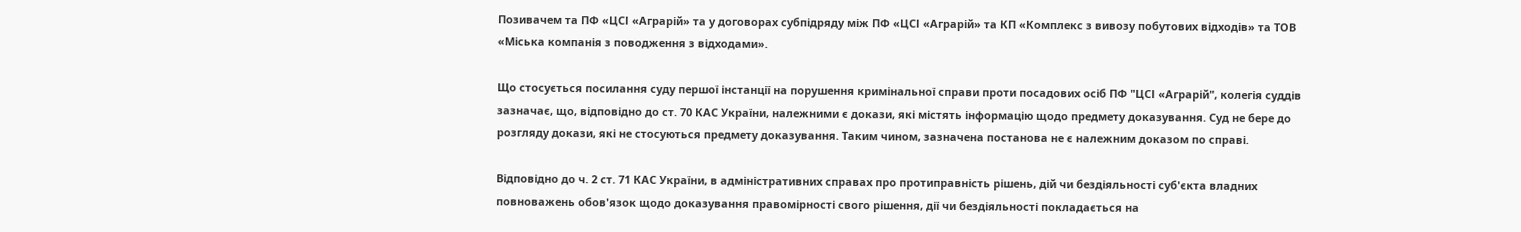Позивачем та ПФ «ЦСІ «Аграрій» та у договорах субпідряду між ПФ «ЦСІ «Аграрій» та КП «Комплекс з вивозу побутових відходів» та ТОВ «Міська компанія з поводження з відходами».

Що стосується посилання суду першої інстанції на порушення кримінальної справи проти посадових осіб ПФ "ЦСІ «Аграрій", колегія суддів зазначає, що, відповідно до ст. 70 КАС України, належними є докази, які містять інформацію щодо предмету доказування. Суд не бере до розгляду докази, які не стосуються предмету доказування. Таким чином, зазначена постанова не є належним доказом по справі.

Відповідно до ч. 2 ст. 71 КАС України, в адміністративних справах про протиправність рішень, дій чи бездіяльності суб'єкта владних повноважень обов'язок щодо доказування правомірності свого рішення, дії чи бездіяльності покладається на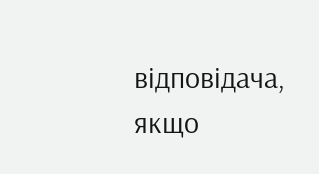відповідача, якщо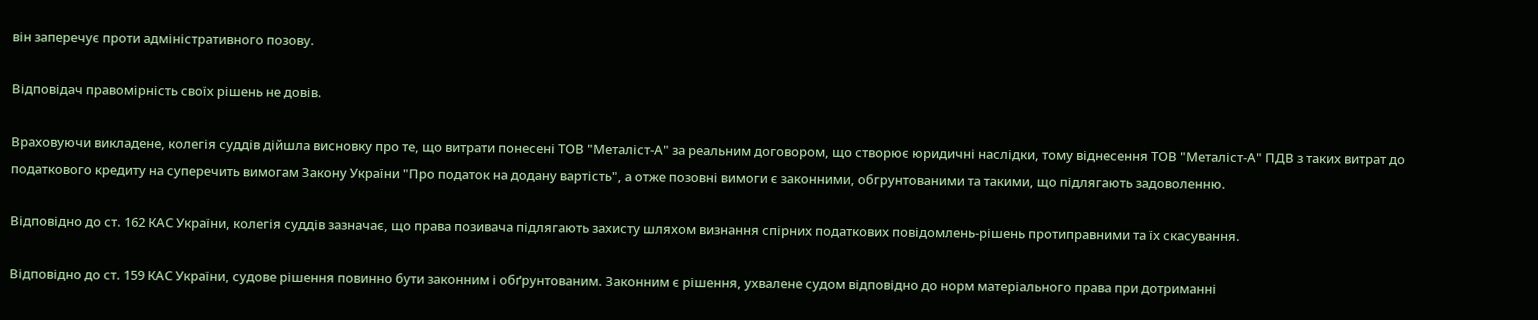він заперечує проти адміністративного позову.

Відповідач правомірність своїх рішень не довів.

Враховуючи викладене, колегія суддів дійшла висновку про те, що витрати понесені ТОВ "Металіст-А" за реальним договором, що створює юридичні наслідки, тому віднесення ТОВ "Металіст-А" ПДВ з таких витрат до податкового кредиту на суперечить вимогам Закону України "Про податок на додану вартість", а отже позовні вимоги є законними, обгрунтованими та такими, що підлягають задоволенню.

Відповідно до ст. 162 КАС України, колегія суддів зазначає, що права позивача підлягають захисту шляхом визнання спірних податкових повідомлень-рішень протиправними та їх скасування.

Відповідно до ст. 159 КАС України, судове рішення повинно бути законним і обґрунтованим. Законним є рішення, ухвалене судом відповідно до норм матеріального права при дотриманні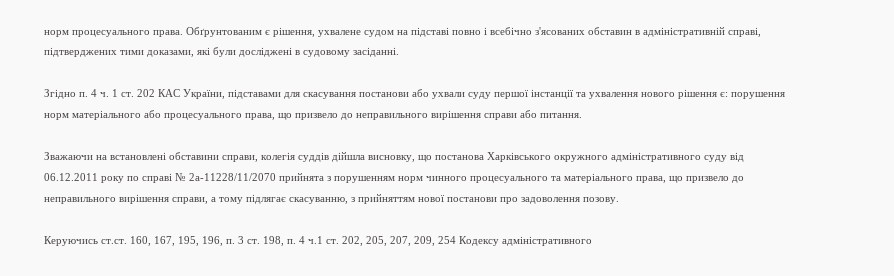норм процесуального права. Обґрунтованим є рішення, ухвалене судом на підставі повно і всебічно з'ясованих обставин в адміністративній справі, підтверджених тими доказами, які були досліджені в судовому засіданні.

Згідно п. 4 ч. 1 ст. 202 КАС України, підставами для скасування постанови або ухвали суду першої інстанції та ухвалення нового рішення є: порушення норм матеріального або процесуального права, що призвело до неправильного вирішення справи або питання.

Зважаючи на встановлені обставини справи, колегія суддів дійшла висновку, що постанова Харківського окружного адміністративного суду від 06.12.2011 року по справі № 2а-11228/11/2070 прийнята з порушенням норм чинного процесуального та матеріального права, що призвело до неправильного вирішення справи, а тому підлягає скасуванню, з прийняттям нової постанови про задоволення позову.

Керуючись ст.ст. 160, 167, 195, 196, п. 3 ст. 198, п. 4 ч.1 ст. 202, 205, 207, 209, 254 Кодексу адміністративного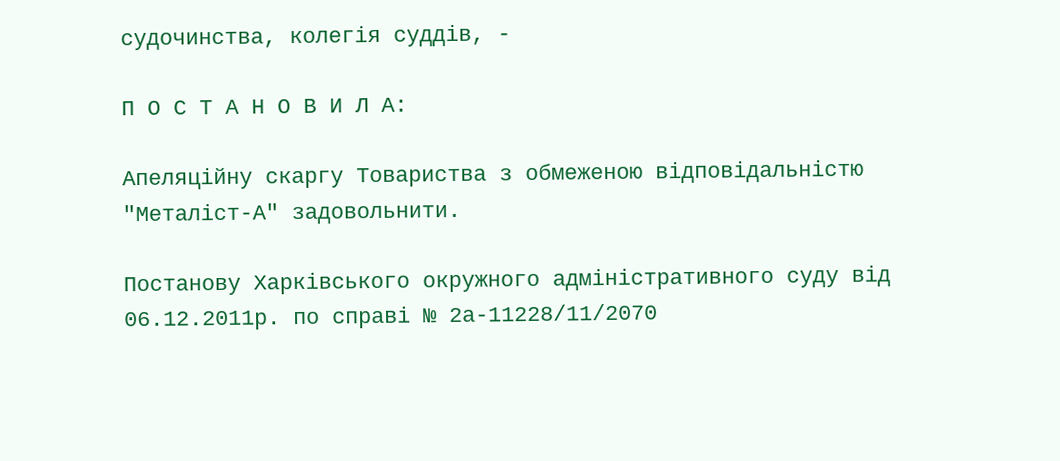судочинства, колегія суддів, -

П О С Т А Н О В И Л А:

Апеляційну скаргу Товариства з обмеженою відповідальністю "Металіст-А" задовольнити.

Постанову Харківського окружного адміністративного суду від 06.12.2011р. по справі № 2а-11228/11/2070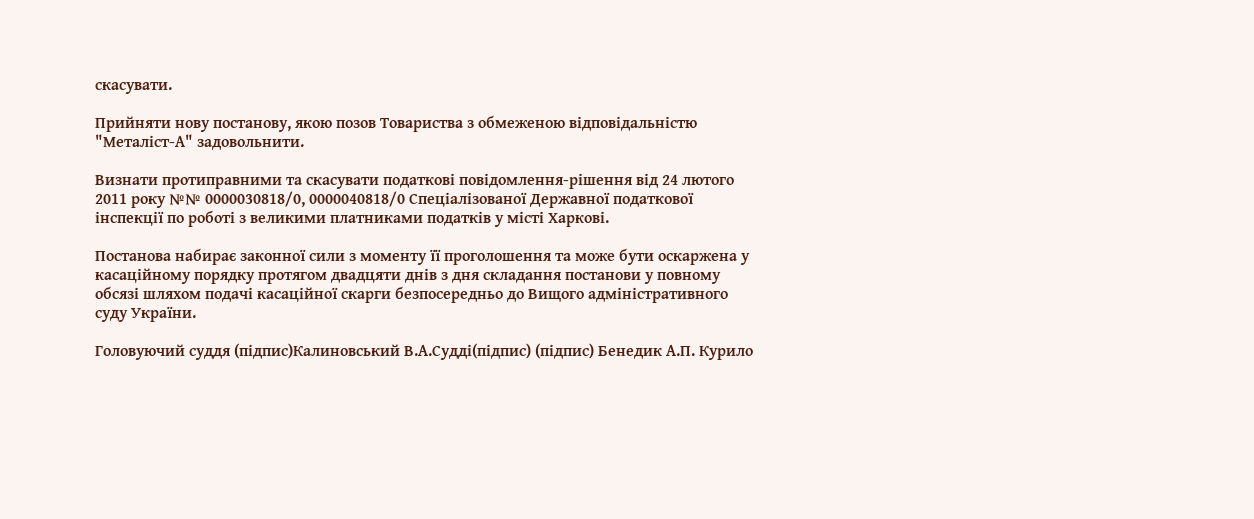скасувати.

Прийняти нову постанову, якою позов Товариства з обмеженою відповідальністю "Металіст-А" задовольнити.

Визнати протиправними та скасувати податкові повідомлення-рішення від 24 лютого 2011 року №№ 0000030818/0, 0000040818/0 Спеціалізованої Державної податкової інспекції по роботі з великими платниками податків у місті Харкові.

Постанова набирає законної сили з моменту її проголошення та може бути оскаржена у касаційному порядку протягом двадцяти днів з дня складання постанови у повному обсязі шляхом подачі касаційної скарги безпосередньо до Вищого адміністративного суду України.

Головуючий суддя (підпис)Калиновський В.А.Судді(підпис) (підпис) Бенедик А.П. Курило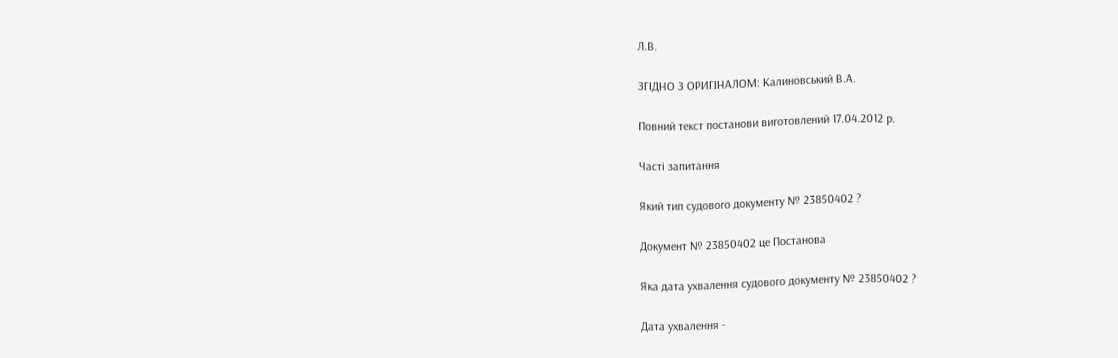Л.В.

ЗГІДНО З ОРИГІНАЛОМ: Калиновський В.А.

Повний текст постанови виготовлений 17.04.2012 р.

Часті запитання

Який тип судового документу № 23850402 ?

Документ № 23850402 це Постанова

Яка дата ухвалення судового документу № 23850402 ?

Дата ухвалення -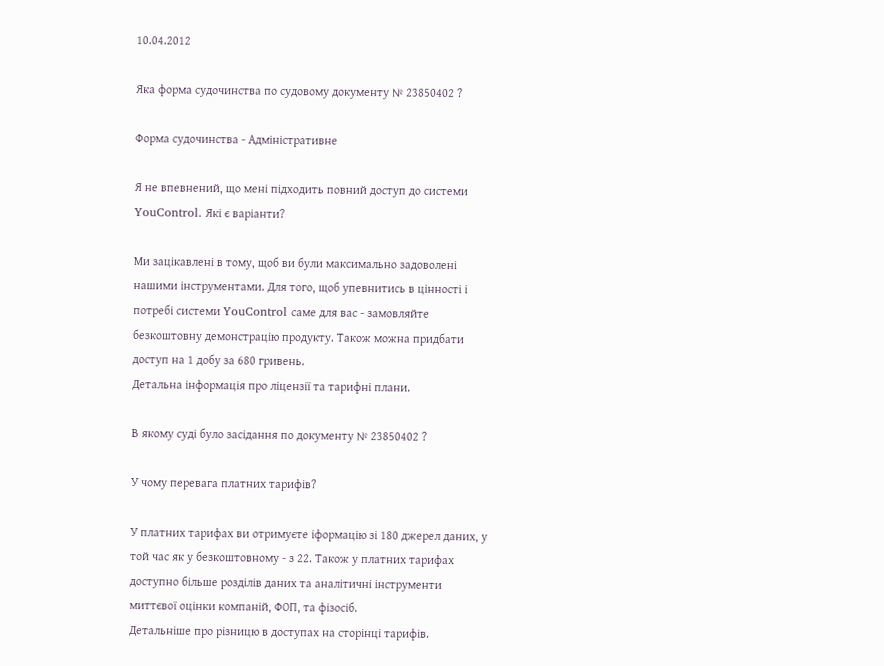10.04.2012

Яка форма судочинства по судовому документу № 23850402 ?

Форма судочинства - Адміністративне

Я не впевнений, що мені підходить повний доступ до системи YouControl. Які є варіанти?

Ми зацікавлені в тому, щоб ви були максимально задоволені нашими інструментами. Для того, щоб упевнитись в цінності і потребі системи YouControl саме для вас - замовляйте безкоштовну демонстрацію продукту. Також можна придбати доступ на 1 добу за 680 гривень.
Детальна інформація про ліцензії та тарифні плани.

В якому cуді було засідання по документу № 23850402 ?

У чому перевага платних тарифів?

У платних тарифах ви отримуєте іформацію зі 180 джерел даних, у той час як у безкоштовному - з 22. Також у платних тарифах доступно більше розділів даних та аналітичні інструменти миттєвої оцінки компаній, ФОП, та фізосіб.
Детальніше про різницю в доступах на сторінці тарифів.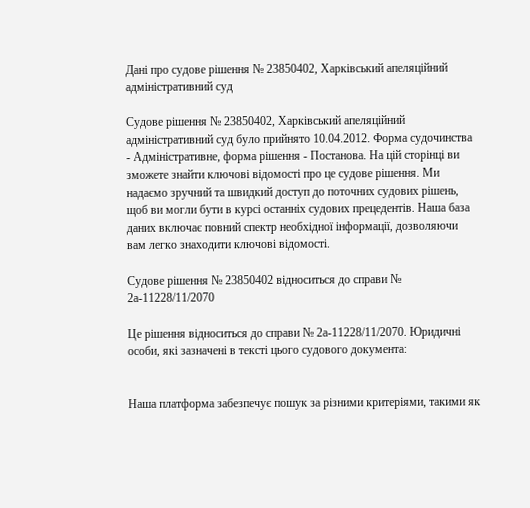Дані про судове рішення № 23850402, Харківський апеляційний адміністративний суд

Судове рішення № 23850402, Харківський апеляційний адміністративний суд було прийнято 10.04.2012. Форма судочинства - Адміністративне, форма рішення - Постанова. На цій сторінці ви зможете знайти ключові відомості про це судове рішення. Ми надаємо зручний та швидкий доступ до поточних судових рішень, щоб ви могли бути в курсі останніх судових прецедентів. Наша база даних включає повний спектр необхідної інформації, дозволяючи вам легко знаходити ключові відомості.

Судове рішення № 23850402 відноситься до справи № 2а-11228/11/2070

Це рішення відноситься до справи № 2а-11228/11/2070. Юридичні особи, які зазначені в тексті цього судового документа:


Наша платформа забезпечує пошук за різними критеріями, такими як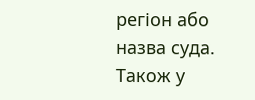регіон або назва суда. Також у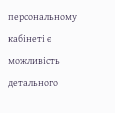персональному кабінеті є можливість детального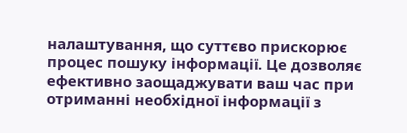налаштування, що суттєво прискорює процес пошуку інформації. Це дозволяє ефективно заощаджувати ваш час при отриманні необхідної інформації з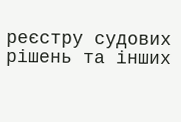реєстру судових рішень та інших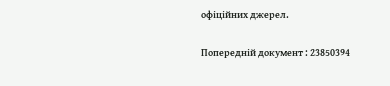офіційних джерел.

Попередній документ : 23850394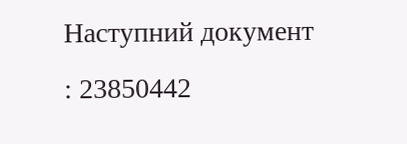Наступний документ : 23850442